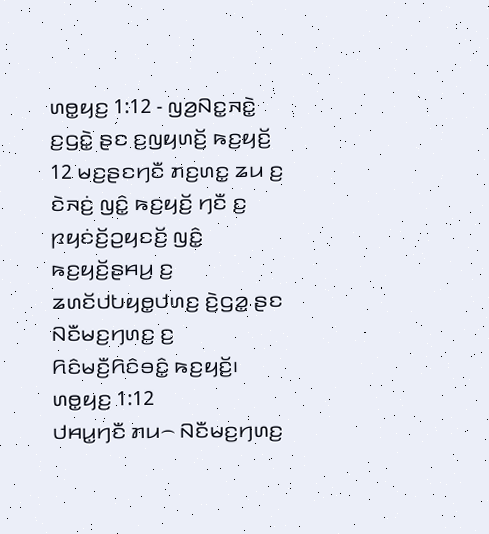ꤛꤥ꤭ꤟꤢ꤬ 1:12 - ꤜꤤ꤬ꤡꤢ꤭ꤏꤢꤧ꤭ ꤢ꤬ꤞꤢꤧ꤭ ꤔꤢ ꤢ꤬ꤜꤟꤛꤢꤩ꤬ ꤒꤢ꤬ꤟꤢꤩ꤬
12 ꤗꤢ꤬ꤔꤢꤚꤢꤪ ꤊꤢ꤬ꤛꤢ꤭ ꤘꤣ ꤢ꤬ ꤢꤧꤏꤢꤦ꤬ ꤜꤢꤨ꤭ ꤒꤢ꤬ꤟꤢꤩ꤬ ꤚꤢꤪ ꤢ꤬ ꤐꤟꤢꤦꤢꤩ꤬ꤑꤟꤢꤢꤩ꤬ ꤜꤢꤨ꤭ ꤒꤢ꤬ꤟꤢꤩ꤬ꤔꤌꤣ꤬ ꤢ꤬ ꤘꤛꤢꤩꤓꤝꤟꤥ꤭ꤓꤛꤢ꤬ ꤢꤧ꤬ꤞꤤ꤭ ꤔꤢ ꤡꤢꤪꤗꤢ꤬ꤚꤛꤢ꤬ ꤢ꤬ ꤖꤢꤨꤗꤢꤪ꤬ꤖꤢꤨꤋꤢꤨ꤭ ꤒꤢ꤬ꤟꤢꤩ꤬꤯
ꤛꤥ꤭ꤟꤢ꤬ 1:12
ꤓꤌꤣ꤭ꤚꤢꤪ ꤊꤣ꤮ ꤡꤢꤪꤗꤢ꤬ꤚꤛꤢ꤬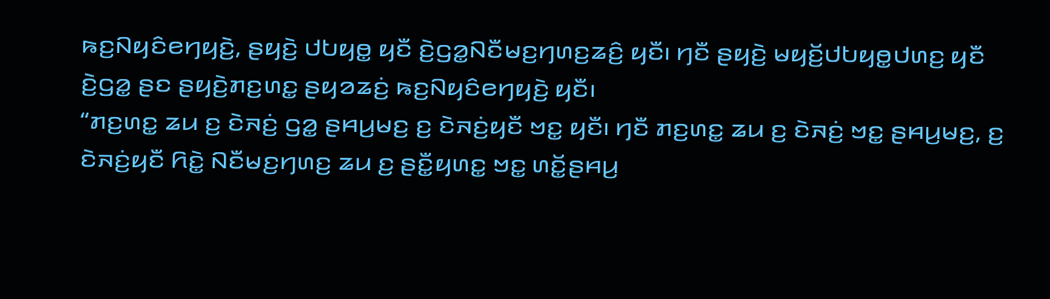ꤒꤢ꤬ꤡꤟꤢꤨꤕꤚꤟꤢꤧ꤬, ꤔꤟꤢꤧ꤬ ꤓꤝꤟꤥ꤭ ꤟꤢꤪ ꤢꤧ꤬ꤞꤤ꤭ꤡꤢꤪꤗꤢ꤬ꤚꤛꤢ꤬ꤘꤢꤨ꤬ ꤟꤢꤪ꤯ ꤚꤢꤪ ꤔꤟꤢꤧ꤬ ꤗꤟꤢꤩ꤬ꤓꤝꤟꤥ꤭ꤓꤛꤢ꤬ ꤟꤢꤪ ꤢꤧ꤬ꤞꤤ꤭ ꤔꤢ ꤔꤟꤢꤧ꤬ꤊꤢ꤬ꤛꤢ꤭ ꤔꤟꤤꤘꤢꤦ꤬ ꤒꤢ꤬ꤡꤟꤢꤨꤕꤚꤟꤢꤧ꤬ ꤟꤢꤪ꤯
“ꤊꤢ꤬ꤛꤢ꤭ ꤘꤣ ꤢ꤬ ꤢꤧꤏꤢꤦ꤬ ꤞꤤ꤭ ꤔꤌꤣ꤬ꤗꤢ꤬ ꤢ꤬ ꤢꤧꤏꤢꤦ꤬ꤟꤢꤪ ꤠꤢ꤭ ꤟꤢꤪ꤯ ꤚꤢꤪ ꤊꤢ꤬ꤛꤢ꤭ ꤘꤣ ꤢ꤬ ꤢꤧꤏꤢꤦ꤬ ꤠꤢ꤭ ꤔꤌꤣ꤬ꤗꤢ꤬, ꤢ꤬ ꤢꤧꤏꤢꤦ꤬ꤟꤢꤪ ꤖꤢꤧ꤭ ꤡꤢꤪꤗꤢ꤬ꤚꤛꤢ꤬ ꤘꤣ ꤢ꤬ ꤔꤢꤪ꤭ꤟꤛꤢ꤭ ꤠꤢ꤭ ꤛꤢꤩ꤭ꤔꤌꤣ꤬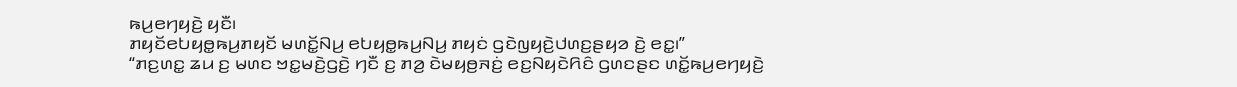ꤒꤣ꤬ꤕꤚꤟꤢꤧ꤬ ꤟꤢꤪ꤯
ꤊꤟꤢꤩꤕꤝꤟꤥ꤭ꤒꤣ꤬ꤊꤟꤢꤩ ꤗꤛꤢꤩ꤭ꤡꤣ꤬ ꤕꤝꤟꤥ꤭ꤒꤣ꤬ꤡꤣ꤬ ꤊꤟꤢꤦ ꤞꤢꤧꤜꤟꤢꤧ꤬ꤓꤛꤢ꤬ꤔꤟꤤ ꤢꤧ꤬ ꤕꤢ꤭꤯”
“ꤊꤢ꤬ꤛꤢ꤭ ꤘꤣ ꤢ꤬ ꤗꤛꤢ ꤠꤢ꤭ꤗꤢꤧ꤬ꤞꤢꤧ꤬ ꤚꤢꤪ ꤢ꤬ ꤊꤤ꤬ ꤢꤧꤗꤟꤥ꤬ꤏꤢꤦ꤬ ꤕꤢ꤬ꤡꤟꤢꤧꤖꤢꤨ ꤞꤛꤢꤔꤢ ꤛꤢꤩ꤭ꤒꤣ꤬ꤕꤚꤟꤢꤧ꤬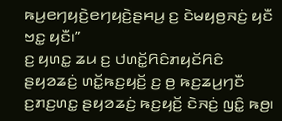ꤒꤣ꤬ꤕꤚꤟꤢꤧ꤬ꤕꤚꤟꤢꤧ꤬ꤔꤌꤣ꤬ ꤢ꤬ ꤢꤧꤗꤟꤥ꤬ꤏꤢꤦ꤬ ꤟꤢꤪ ꤠꤢ꤭ ꤟꤢꤪ꤯”
ꤢ꤬ ꤟꤛꤢ꤭ ꤘꤣ ꤢ꤬ ꤓꤛꤢꤩ꤭ꤖꤢꤨꤊꤟꤢꤩꤖꤢꤨ ꤔꤟꤤꤘꤢꤦ꤬ ꤛꤢꤩ꤭ꤒꤢ꤬ꤟꤢꤩ꤬ ꤢ꤬ ꤥ꤬ ꤒꤢ꤬ꤘꤣ꤬ꤚꤢꤪ ꤢ꤬ꤊꤢ꤬ꤛꤢ꤭ ꤔꤟꤤꤘꤢꤦ꤬ ꤒꤢ꤬ꤟꤢꤩ꤬ ꤢꤧꤏꤢꤦ꤬ ꤜꤢꤨ꤭ ꤒꤥ꤬꤯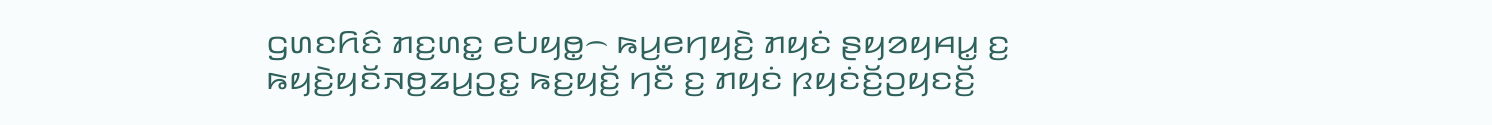ꤞꤛꤢꤖꤢꤨ ꤊꤢ꤬ꤛꤢ꤭ ꤕꤝꤟꤥ꤭꤮ ꤒꤣ꤬ꤕꤚꤟꤢꤧ꤬ ꤊꤟꤢꤦ ꤔꤟꤤꤟꤌꤣ꤭ ꤢ꤬ ꤒꤟꤢꤧ꤬ꤟꤢꤩꤏꤥ꤬ꤘꤣ꤬ꤑꤢ꤭ ꤒꤢ꤬ꤟꤢꤩ꤬ ꤚꤢꤪ ꤢ꤬ ꤊꤟꤢꤦ ꤐꤟꤢꤦꤢꤩ꤬ꤑꤟꤢꤢꤩ꤬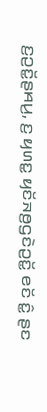ꤢ꤬ꤑꤢꤩ꤭ꤔꤌꤣ꤬, ꤢ꤬ ꤟꤛꤢ꤭ ꤟꤢꤩꤏꤥ꤬ꤞꤢꤧꤑꤢꤩ꤭ ꤕꤢꤩ ꤢꤨ꤭ ꤔꤢ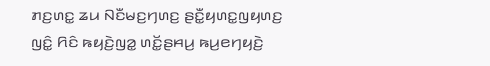ꤊꤢ꤬ꤛꤢ꤭ ꤘꤣ ꤡꤢꤪꤗꤢ꤬ꤚꤛꤢ꤬ ꤔꤢꤪ꤭ꤟꤛꤢ꤭ꤜꤟꤛꤢ꤬ ꤜꤢꤨ꤭ ꤖꤢꤨ ꤒꤟꤢꤧ꤬ꤜꤤ꤭ ꤛꤢꤩ꤭ꤔꤌꤣ꤬ ꤒꤣ꤬ꤕꤚꤟꤢꤧ꤬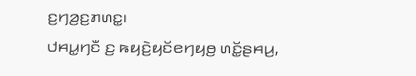ꤢ꤬ꤚꤤ꤬ꤢ꤬ꤊꤛꤢ꤭꤯
ꤓꤌꤣ꤭ꤚꤢꤪ ꤢ꤬ ꤒꤟꤢꤧ꤬ꤟꤢꤩꤕꤚꤟꤥ꤬ ꤛꤢꤩ꤭ꤔꤌꤣ꤬,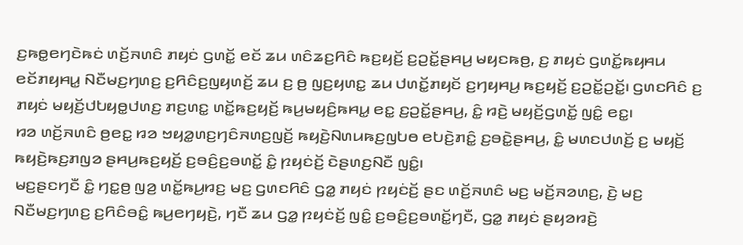ꤢ꤬ꤒꤥ꤭ꤕꤚꤢꤧꤒꤢꤦ ꤛꤢꤩ꤬ꤏꤛꤢꤨ ꤊꤟꤢꤦ ꤞꤛꤢꤩ꤭ ꤕꤢꤩ ꤘꤣ ꤛꤢꤨꤘꤢ꤬ꤖꤢꤨ ꤒꤢ꤬ꤟꤢꤩ꤬ ꤢ꤬ꤑꤢꤩ꤭ꤔꤌꤣ꤬ ꤗꤟꤢꤒꤥ꤬, ꤢ꤬ ꤊꤟꤢꤦ ꤞꤛꤢꤩ꤭ꤒꤟꤌꤣ ꤕꤢꤩꤊꤟꤌꤣ꤭ ꤡꤢꤪꤗꤢ꤬ꤚꤛꤢ꤬ ꤢ꤬ꤖꤢꤨꤢ꤬ꤜꤟꤛꤢꤩ꤬ ꤘꤣ ꤢ꤬ ꤥ꤬ ꤜꤢ꤬ꤟꤛꤢ꤭ ꤘꤣ ꤓꤛꤢꤩ꤭ꤊꤟꤢꤩ ꤢ꤬ꤚꤟꤌꤣ꤬ ꤒꤢ꤬ꤟꤢꤩ꤬ ꤢ꤬ꤑꤢꤩ꤭ꤑꤢꤩ꤭꤯ ꤞꤛꤢꤖꤢꤨ ꤢ꤬ ꤊꤟꤢꤦ ꤗꤟꤢꤩ꤬ꤓꤝꤟꤥ꤭ꤓꤛꤢ꤬ ꤊꤢ꤬ꤛꤢ꤭ ꤛꤢꤩ꤭ꤒꤢ꤬ꤟꤢꤩ꤬ ꤒꤣ꤬ꤗꤟꤢꤨ꤬ꤒꤌꤣ꤭ ꤕꤢ꤭ ꤢ꤬ꤑꤢꤩ꤭ꤔꤌꤣ꤬, ꤢꤨ꤭ ꤙꤢꤧ꤬ ꤗꤟꤢꤩ꤬ꤞꤛꤢꤩ꤭ ꤜꤢꤨ꤭ ꤕꤢ꤭꤯
ꤙꤤ ꤛꤢꤩ꤬ꤏꤛꤢꤨ ꤥ꤬ꤕꤢ꤭ ꤙꤤ ꤠꤟꤤ꤭ꤛꤢ꤬ꤚꤢꤨꤏꤛꤢ꤬ꤜꤢꤩ꤬ ꤒꤟꤢꤧ꤬ꤡꤛꤣꤒꤢ꤬ꤜꤝꤥ ꤕꤝꤢꤧ꤬ꤊꤢꤨ꤭ ꤢ꤬ꤋꤢꤧ꤭ꤔꤌꤣ꤬, ꤢꤨ꤭ ꤗꤛꤢꤓꤛꤢꤩ꤬ ꤢ꤬ ꤗꤟꤢꤩ꤬ ꤒꤟꤢꤧ꤬ꤒꤢ꤬ꤊꤜꤤ ꤔꤌꤣ꤬ꤒꤢ꤬ꤟꤢꤩ꤬ ꤢ꤬ꤋꤢꤨ꤬ꤢ꤬ꤋꤛꤢꤩ꤭ ꤢꤨ꤭ ꤐꤟꤢꤦꤢꤩ꤬ ꤢꤧꤔꤛꤢ꤬ꤡꤢꤪ ꤜꤢꤨ꤭꤯
ꤗꤢ꤬ꤔꤢꤚꤢꤪ ꤢꤨ꤭ ꤚꤢ꤭ꤥ꤬ ꤜꤤ꤬ ꤛꤢꤩ꤭ꤒꤣ꤬ꤙꤢ꤬ ꤗꤢ꤬ ꤞꤛꤢꤖꤢꤨ ꤞꤤ꤭ ꤊꤟꤢꤦ ꤐꤟꤢꤦꤢꤩ꤬ ꤔꤢ ꤛꤢꤩ꤬ꤏꤛꤢꤨ ꤗꤢ꤬ ꤗꤢꤩ꤬ꤏꤤꤛꤢ꤬, ꤢꤧ꤬ ꤗꤢ꤬ ꤡꤢꤪꤗꤢ꤬ꤚꤛꤢ꤬ ꤢ꤬ꤖꤢꤨꤋꤢꤨ꤭ ꤒꤣ꤬ꤕꤚꤟꤢꤧ꤬, ꤚꤢꤪ ꤘꤣ ꤞꤤ꤭ ꤐꤟꤢꤦꤢꤩ꤬ ꤜꤢꤨ꤭ ꤢ꤬ꤋꤢꤨ꤬ꤢ꤬ꤋꤛꤢꤩ꤭ꤚꤢꤪ, ꤞꤤ꤭ ꤊꤟꤢꤦ ꤔꤟꤤꤙꤢꤧ꤬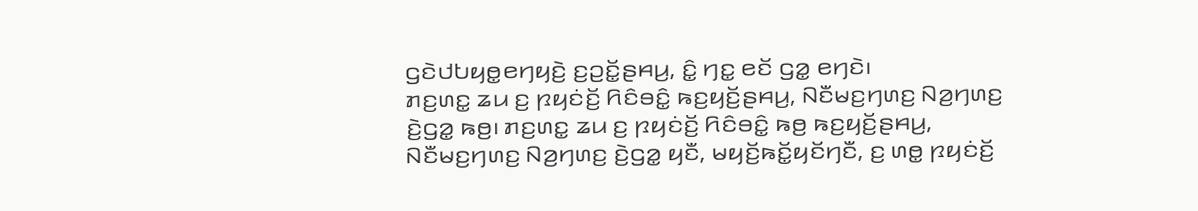ꤞꤢꤧꤓꤝꤟꤥ꤭ꤕꤚꤟꤢꤧ꤬ ꤢ꤬ꤑꤢꤩ꤭ꤔꤌꤣ꤬, ꤢꤨ꤭ ꤚꤢ꤭ ꤕꤢꤩ ꤞꤤ꤭ ꤕꤚꤢꤧ꤯
ꤊꤢ꤬ꤛꤢ꤭ ꤘꤣ ꤢ꤬ ꤐꤟꤢꤦꤢꤩ꤬ ꤖꤢꤨꤋꤢꤨ꤭ ꤒꤢ꤬ꤟꤢꤩ꤬ꤔꤌꤣ꤬, ꤡꤢꤪꤗꤢ꤬ꤚꤛꤢ꤬ ꤡꤤ꤬ꤚꤛꤢ꤬ ꤢꤧ꤬ꤞꤤ꤭ ꤒꤥ꤬꤯ ꤊꤢ꤬ꤛꤢ꤭ ꤘꤣ ꤢ꤬ ꤐꤟꤢꤦꤢꤩ꤬ ꤖꤢꤨꤋꤢꤨ꤭ ꤒꤥ꤬ ꤒꤢ꤬ꤟꤢꤩ꤬ꤔꤌꤣ꤬, ꤡꤢꤪꤗꤢ꤬ꤚꤛꤢ꤬ ꤡꤤ꤬ꤚꤛꤢ꤬ ꤢꤧ꤬ꤞꤤ꤭ ꤟꤢꤪ, ꤗꤟꤢꤩ꤬ꤒꤢꤩ꤭ꤟꤢꤩꤚꤢꤪ, ꤢ꤬ ꤛꤥ꤭ ꤐꤟꤢꤦꤢꤩ꤬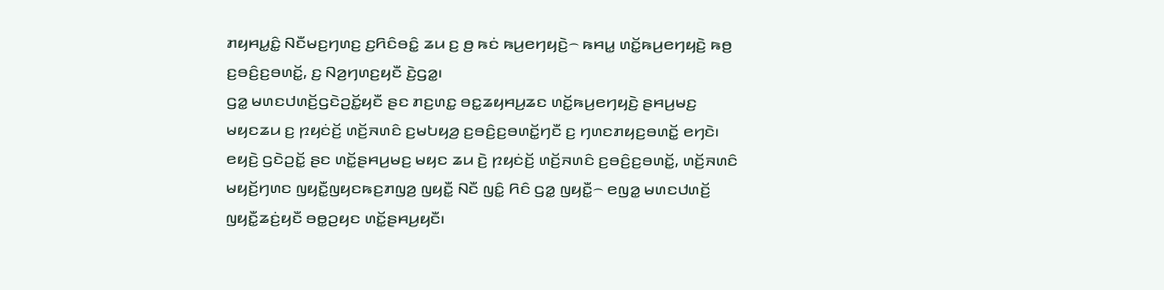ꤊꤟꤌꤣ꤭ꤢꤨ꤭ ꤡꤢꤪꤗꤢ꤬ꤚꤛꤢ꤬ ꤢ꤬ꤖꤢꤨꤋꤢꤨ꤭ ꤘꤣ ꤢ꤬ ꤥ꤬ ꤒꤢꤦ ꤒꤣ꤬ꤕꤚꤟꤢꤧ꤬꤮ ꤒꤌꤣ꤭ ꤛꤢꤩ꤭ꤒꤣ꤬ꤕꤚꤟꤢꤧ꤬ ꤒꤥ꤬ ꤢ꤬ꤋꤢꤨ꤬ꤢ꤬ꤋꤛꤢꤩ꤭, ꤢ꤬ ꤡꤤ꤬ꤚꤛꤢ꤬ꤟꤢꤪ ꤢꤧ꤬ꤞꤤ꤭꤯
ꤞꤤ꤭ ꤗꤛꤢꤓꤛꤢꤩ꤬ꤞꤢꤧꤑꤢꤩ꤭ꤟꤢꤪ ꤔꤢ ꤊꤢ꤬ꤛꤢ꤭ ꤋꤢ꤭ꤘꤟꤌꤣ꤬ꤘꤢ ꤛꤢꤩ꤭ꤒꤣ꤬ꤕꤚꤟꤢꤧ꤬ ꤔꤌꤣ꤬ꤗꤢ꤬ ꤗꤟꤢꤘꤣ ꤢ꤬ ꤐꤟꤢꤦꤢꤩ꤬ ꤛꤢꤩ꤬ꤏꤛꤢꤨ ꤢ꤬ꤗꤝꤟꤤ꤬ ꤢ꤬ꤋꤢꤨ꤬ꤢ꤬ꤋꤛꤢꤩ꤭ꤚꤢꤪ ꤢ꤬ ꤚꤛꤢꤊꤟꤢ꤬ꤋꤛꤢꤩ꤭ ꤕꤚꤢꤧ꤯ ꤕꤟꤢꤧ꤬ ꤞꤢꤧꤑꤢꤩ꤭ ꤔꤢ ꤛꤢꤩ꤭ꤔꤌꤣ꤬ꤗꤢ꤬ ꤗꤟꤢ ꤘꤣ ꤢꤧ꤬ ꤐꤟꤢꤦꤢꤩ꤬ ꤛꤢꤩ꤬ꤏꤛꤢꤨ ꤢ꤬ꤋꤢꤨ꤬ꤢ꤬ꤋꤛꤢꤩ꤭, ꤛꤢꤩ꤬ꤏꤛꤢꤨ ꤗꤟꤢꤩ꤬ꤚꤛꤢ ꤜꤟꤢꤪ꤭ꤜꤟꤢꤒꤢ꤬ꤊꤜꤤ꤬ ꤜꤟꤢꤪ꤭ ꤡꤢꤪ ꤜꤢꤨ꤭ ꤖꤢꤨ ꤞꤤ꤭ ꤜꤟꤢꤪ꤭꤮ ꤕꤜꤤ꤭ ꤗꤛꤢꤓꤛꤢꤩ꤬ ꤜꤟꤢꤪ꤭ꤘꤢꤦ꤬ꤟꤢꤪ ꤋꤥ꤭ꤑꤟꤢ ꤛꤢꤩ꤭ꤔꤌꤣ꤬ꤟꤢꤪ꤯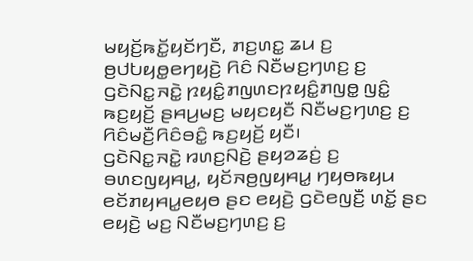ꤗꤟꤢꤩ꤬ꤒꤢꤩ꤭ꤟꤢꤩꤚꤢꤪ, ꤊꤢ꤬ꤛꤢ꤭ ꤘꤣ ꤢ꤬ ꤥ꤬ꤓꤝꤟꤥ꤭ꤕꤚꤟꤢꤧ꤬ ꤖꤢꤨ ꤡꤢꤪꤗꤢ꤬ꤚꤛꤢ꤬ ꤢ꤬ ꤞꤢꤧꤡꤢ꤭ꤏꤢꤧ꤭ ꤐꤟꤢꤨ꤭ꤊꤜꤛꤢꤐꤟꤢꤨ꤭ꤊꤜꤥ꤭ ꤜꤢꤨ꤭ ꤒꤢ꤬ꤟꤢꤩ꤬ ꤔꤌꤣ꤬ꤗꤢ꤬ ꤗꤟꤢꤟꤢꤪ ꤡꤢꤪꤗꤢ꤬ꤚꤛꤢ꤬ ꤢ꤬ ꤖꤢꤨꤗꤢꤪ꤬ꤖꤢꤨꤋꤢꤨ꤭ ꤒꤢ꤬ꤟꤢꤩ꤬ ꤟꤢꤪ꤯
ꤞꤢꤧꤡꤢ꤭ꤏꤢꤧ꤭ ꤙꤛꤢ꤬ꤡꤢꤧ꤬ ꤔꤟꤤꤘꤢꤦ꤬ ꤢ꤬ ꤋꤛꤢꤜꤟꤌꤣ꤭, ꤟꤢꤩꤏꤥ꤬ꤜꤟꤌꤣ꤭ ꤚꤟꤥꤒꤟꤣ ꤕꤢꤩꤊꤟꤌꤣ꤭ꤕꤟꤥ ꤔꤢ ꤕꤟꤢꤧ꤬ ꤞꤢꤧꤕꤜꤢꤪ꤬ ꤛꤢꤩ꤭ ꤔꤢ ꤕꤟꤢꤧ꤬ ꤗꤢ꤬ ꤡꤢꤪꤗꤢ꤬ꤚꤛꤢ꤬ ꤢ꤬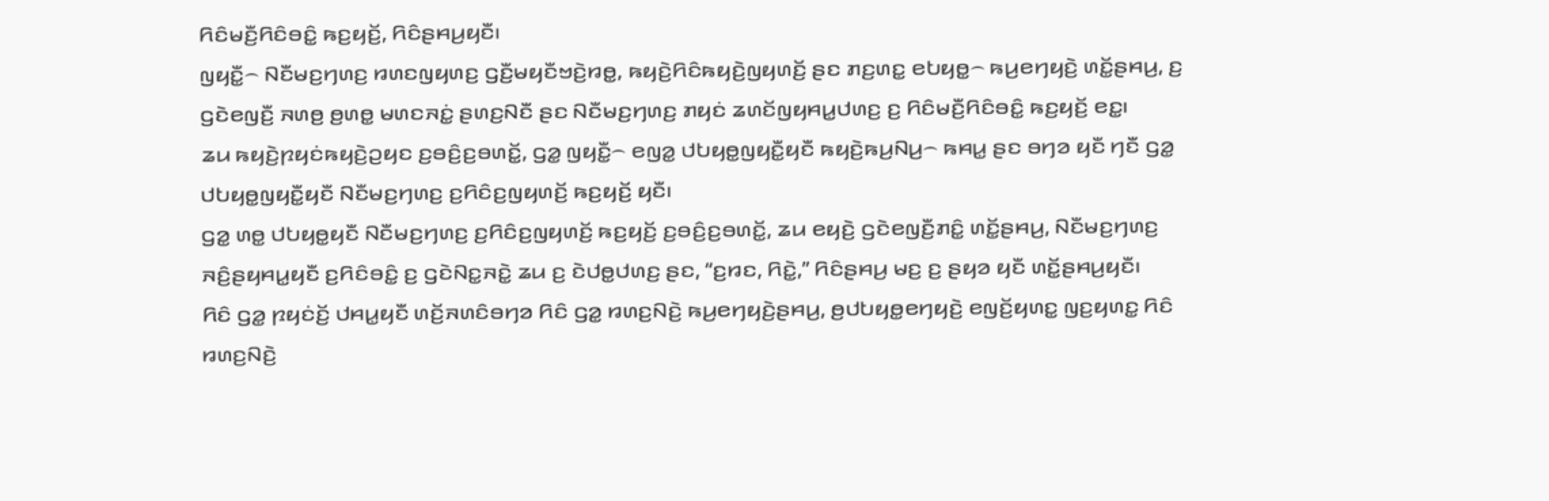ꤖꤢꤨꤗꤢꤪ꤬ꤖꤢꤨꤋꤢꤨ꤭ ꤒꤢ꤬ꤟꤢꤩ꤬, ꤖꤢꤨꤔꤌꤣ꤬ꤟꤢꤪ꤯
ꤜꤟꤢꤪ꤭꤮ ꤡꤢꤪꤗꤢ꤬ꤚꤛꤢ꤬ ꤙꤛꤢꤜꤟꤛꤢ꤬ ꤞꤢꤪ꤬ꤗꤟꤢꤪꤠꤢꤧ꤬ꤙꤥ꤭, ꤒꤟꤢꤧ꤬ꤖꤢꤨꤒꤟꤢꤧ꤬ꤜꤟꤛꤢꤩ꤬ ꤔꤢ ꤊꤢ꤬ꤛꤢ꤭ ꤕꤝꤟꤥ꤭꤮ ꤒꤣ꤬ꤕꤚꤟꤢꤧ꤬ ꤛꤢꤩ꤭ꤔꤌꤣ꤬, ꤢ꤬ ꤞꤢꤧꤕꤜꤢꤪ꤬ ꤏꤛꤥ꤬ ꤥ꤬ꤛꤥ꤭ ꤗꤛꤢꤏꤢꤦ꤭ ꤔꤛꤢ꤬ꤡꤢꤪ ꤔꤢ ꤡꤢꤪꤗꤢ꤬ꤚꤛꤢ꤬ ꤊꤟꤢꤦ ꤘꤛꤢꤩꤜꤟꤌꤣ꤭ꤓꤛꤢ꤬ ꤢ꤬ ꤖꤢꤨꤗꤢꤪ꤬ꤖꤢꤨꤋꤢꤨ꤭ ꤒꤢ꤬ꤟꤢꤩ꤬ ꤕꤢ꤭꤯
ꤘꤣ ꤒꤟꤢꤧ꤬ꤐꤟꤢꤦꤒꤟꤢꤧ꤬ꤑꤟꤢ ꤢ꤬ꤋꤢꤨ꤬ꤢ꤬ꤋꤛꤢꤩ꤭, ꤞꤤ꤭ ꤜꤟꤢꤪ꤭꤮ ꤕꤜꤤ꤭ ꤓꤝꤟꤥ꤭ꤜꤟꤢꤪ꤭ꤟꤢꤪ ꤒꤟꤢꤧ꤬ꤒꤣ꤬ꤡꤣ꤬꤮ ꤒꤌꤣ꤭ ꤔꤢ ꤋꤚꤤ ꤟꤢꤪ ꤚꤢꤪ ꤞꤤ꤭ ꤓꤝꤟꤥ꤭ꤜꤟꤢꤪ꤭ꤟꤢꤪ ꤡꤢꤪꤗꤢ꤬ꤚꤛꤢ꤬ ꤢ꤬ꤖꤢꤨꤢ꤬ꤜꤟꤛꤢꤩ꤬ ꤒꤢ꤬ꤟꤢꤩ꤬ ꤟꤢꤪ꤯
ꤞꤤ꤭ ꤛꤥ꤭ ꤓꤝꤟꤥ꤭ꤟꤢꤪ ꤡꤢꤪꤗꤢ꤬ꤚꤛꤢ꤬ ꤢ꤬ꤖꤢꤨꤢ꤬ꤜꤟꤛꤢꤩ꤬ ꤒꤢ꤬ꤟꤢꤩ꤬ ꤢ꤬ꤋꤢꤨ꤬ꤢ꤬ꤋꤛꤢꤩ꤭, ꤘꤣ ꤕꤟꤢꤧ꤬ ꤞꤢꤧꤕꤜꤢꤪ꤬ꤊꤢꤨ꤭ ꤛꤢꤩ꤭ꤔꤌꤣ꤬, ꤡꤢꤪꤗꤢ꤬ꤚꤛꤢ꤬ ꤏꤢꤨ꤬ꤔꤟꤌꤣ꤭ꤟꤢꤪ ꤢ꤬ꤖꤢꤨꤋꤢꤨ꤭ ꤢ꤬ ꤞꤢꤧꤡꤢ꤭ꤏꤢꤧ꤭ ꤘꤣ ꤢ꤬ ꤢꤧꤓꤥ꤭ꤓꤛꤢ꤬ ꤔꤢ, “ꤢ꤬ꤙꤢ, ꤖꤢꤧ꤭,” ꤖꤢꤨꤔꤌꤣ꤬ ꤗꤢ꤬ ꤢ꤬ ꤔꤟꤤ ꤟꤢꤪ ꤛꤢꤩ꤭ꤔꤌꤣ꤬ꤟꤢꤪ꤯
ꤖꤢꤨ ꤞꤤ꤭ ꤐꤟꤢꤦꤢꤩ꤬ ꤓꤌꤣ꤭ꤟꤢꤪ ꤛꤢꤩ꤬ꤏꤛꤢꤨꤋꤚꤤ ꤖꤢꤨ ꤞꤤ꤭ ꤙꤛꤢ꤬ꤡꤢꤧ꤬ ꤒꤣ꤬ꤕꤚꤟꤢꤧ꤬ꤔꤌꤣ꤬, ꤥ꤬ꤓꤝꤟꤥ꤭ꤕꤚꤟꤢꤧ꤬ ꤕꤜꤢꤩ꤬ꤟꤛꤢ꤭ ꤜꤢ꤬ꤟꤛꤢ꤭ ꤖꤢꤨ ꤙꤛꤢ꤬ꤡꤢꤧ꤬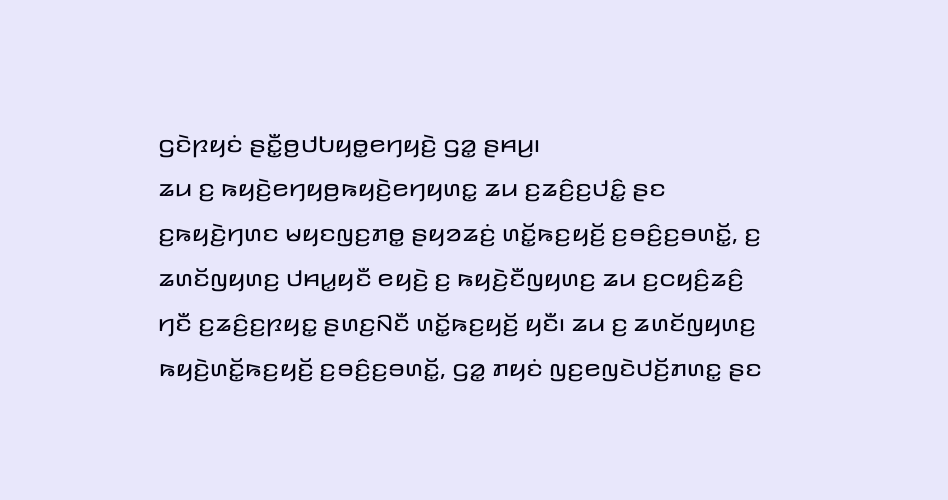ꤞꤢꤧꤐꤟꤢꤦ ꤔꤢꤪ꤭ꤥ꤬ꤓꤝꤟꤥ꤭ꤕꤚꤟꤢꤧ꤬ ꤞꤤ꤭ ꤔꤌꤣ꤬꤯
ꤘꤣ ꤢ꤬ ꤒꤟꤢꤧ꤬ꤕꤚꤟꤥ꤬ꤒꤟꤢꤧ꤬ꤕꤚꤟꤛꤢ꤭ ꤘꤣ ꤢ꤬ꤘꤢꤨ꤬ꤢ꤬ꤓꤢꤨ꤭ ꤔꤢ ꤢ꤬ꤒꤟꤢꤧ꤬ꤚꤛꤢ ꤗꤟꤢꤜꤢ꤬ꤊꤥ꤭ ꤔꤟꤤꤘꤢꤦ꤬ ꤛꤢꤩ꤭ꤒꤢ꤬ꤟꤢꤩ꤬ ꤢ꤬ꤋꤢꤨ꤬ꤢ꤬ꤋꤛꤢꤩ꤭, ꤢ꤬ ꤘꤛꤢꤩꤜꤟꤛꤢ꤬ ꤓꤌꤣ꤭ꤟꤢꤪ ꤕꤟꤢꤧ꤬ ꤢ꤬ ꤒꤟꤢꤧ꤬ꤢꤪꤜꤟꤛꤢ꤬ ꤘꤣ ꤢ꤬ꤍꤟꤢꤨ꤬ꤘꤢꤨ꤬ ꤚꤢꤪ ꤢ꤬ꤘꤢꤨ꤬ꤢ꤬ꤐꤟꤢ꤭ ꤔꤛꤢ꤬ꤡꤢꤪ ꤛꤢꤩ꤭ꤒꤢ꤬ꤟꤢꤩ꤬ ꤟꤢꤪ꤯ ꤘꤣ ꤢ꤬ ꤘꤛꤢꤩꤜꤟꤛꤢ꤬ ꤒꤟꤢꤧ꤬ꤛꤢꤩ꤭ꤒꤢ꤬ꤟꤢꤩ꤬ ꤢ꤬ꤋꤢꤨ꤬ꤢ꤬ꤋꤛꤢꤩ꤭, ꤞꤤ꤭ ꤊꤟꤢꤦ ꤜꤢ꤬ꤕꤜꤢꤧꤓꤢꤩ꤬ꤊꤛꤢ꤭ ꤔꤢ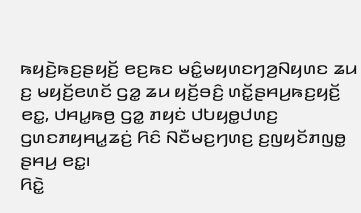ꤒꤟꤢꤧ꤬ꤒꤢ꤬ꤔꤟꤢꤩ꤬ ꤕꤢ꤬ꤒꤢ ꤗꤢꤨ꤭ꤗꤟꤛꤢꤚꤤ꤬ꤡꤟꤛꤢ ꤘꤣ ꤢ꤬ ꤗꤟꤢꤩ꤬ꤕꤛꤢꤩ ꤞꤤ꤭ ꤘꤣ ꤟꤢꤩ꤬ꤋꤢꤨ꤬ ꤛꤢꤩ꤭ꤔꤌꤣ꤬ꤒꤢ꤬ꤟꤢꤩ꤬ ꤕꤢ꤭, ꤓꤌꤣ꤭ꤒꤥ꤬ ꤞꤤ꤭ ꤊꤟꤢꤦ ꤓꤝꤟꤥ꤭ꤓꤛꤢ꤬ ꤞꤛꤢꤊꤟꤌꤣ꤭ꤘꤢꤦ꤬ ꤖꤢꤨ ꤡꤢꤪꤗꤢ꤬ꤚꤛꤢ꤬ ꤢ꤬ꤜꤟꤢꤩꤊꤜꤥ꤭ ꤔꤌꤣ꤬ ꤕꤢ꤭꤯
ꤖꤢꤧ꤭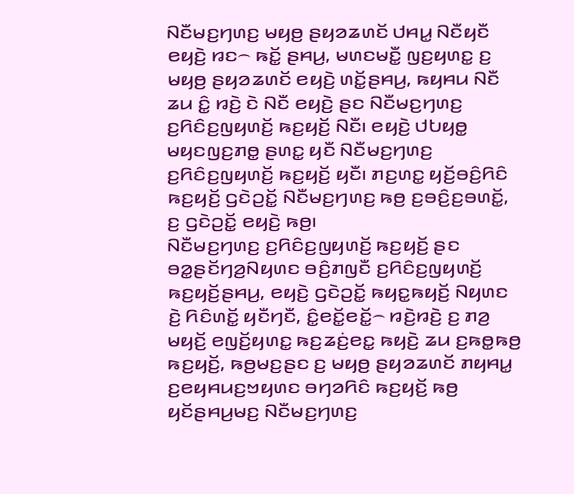ꤡꤢꤪꤗꤢ꤬ꤚꤛꤢ꤬ ꤗꤟꤥ꤬ ꤔꤟꤤꤘꤛꤢꤩ ꤓꤌꤣ꤭ ꤡꤢꤪꤟꤢꤪ ꤕꤟꤢꤧ꤬ ꤙꤢ꤮ ꤒꤢꤩ꤭ ꤔꤌꤣ꤬, ꤗꤛꤢꤗꤢꤪ꤭ ꤜꤢ꤬ꤟꤛꤢ꤭ ꤢ꤬ ꤗꤟꤥ꤬ ꤔꤟꤤꤘꤛꤢꤩ ꤕꤟꤢꤧ꤬ ꤛꤢꤩ꤭ꤔꤌꤣ꤬, ꤒꤟꤌꤣ ꤡꤢꤪ ꤘꤣ ꤢꤨ꤭ ꤙꤢꤧ꤬ ꤢꤧ ꤡꤢꤪ ꤕꤟꤢꤧ꤬ ꤔꤢ ꤡꤢꤪꤗꤢ꤬ꤚꤛꤢ꤬ ꤢ꤬ꤖꤢꤨꤢ꤬ꤜꤟꤛꤢꤩ꤬ ꤒꤢ꤬ꤟꤢꤩ꤬ ꤡꤢꤪ꤯ ꤕꤟꤢꤧ꤬ ꤓꤝꤟꤥ꤭ ꤗꤟꤢꤜꤢ꤬ꤊꤥ꤭ ꤔꤛꤢ꤭ ꤟꤢꤪ ꤡꤢꤪꤗꤢ꤬ꤚꤛꤢ꤬ ꤢ꤬ꤖꤢꤨꤢ꤬ꤜꤟꤛꤢꤩ꤬ ꤒꤢ꤬ꤟꤢꤩ꤬ ꤟꤢꤪ꤯ ꤊꤢ꤬ꤛꤢ꤭ ꤟꤢꤩ꤬ꤋꤢꤨ꤬ꤖꤢꤨ ꤒꤢ꤬ꤟꤢꤩ꤬ ꤞꤢꤧꤑꤢꤩ꤭ ꤡꤢꤪꤗꤢ꤬ꤚꤛꤢ꤬ ꤒꤥ꤬ ꤢ꤬ꤋꤢꤨ꤬ꤢ꤬ꤋꤛꤢꤩ꤭, ꤢ꤬ ꤞꤢꤧꤑꤢꤩ꤭ ꤕꤟꤢꤧ꤬ ꤒꤥ꤬꤯
ꤡꤢꤪꤗꤢ꤬ꤚꤛꤢ꤬ ꤢ꤬ꤖꤢꤨꤢ꤬ꤜꤟꤛꤢꤩ꤬ ꤒꤢ꤬ꤟꤢꤩ꤬ ꤔꤢ ꤋꤤ꤭ꤔꤢꤩꤚꤤ꤬ꤡꤟꤛꤢ ꤋꤢꤨ꤬ꤊꤜꤢꤪ ꤢ꤬ꤖꤢꤨꤢ꤬ꤜꤟꤛꤢꤩ꤬ ꤒꤢ꤬ꤟꤢꤩ꤬ꤔꤌꤣ꤬, ꤕꤟꤢꤧ꤬ ꤞꤢꤧꤑꤢꤩ꤭ ꤒꤟꤢ꤭ꤒꤟꤢꤩ꤬ ꤡꤟꤛꤢ ꤢꤧ꤬ ꤖꤢꤨꤛꤢꤩ꤭ ꤟꤢꤪꤚꤢꤪ, ꤢꤨ꤭ꤕꤢꤩ꤭ꤕꤢꤩ꤭꤮ ꤙꤢꤧ꤬ꤙꤢꤧ꤬ ꤢ꤬ ꤊꤤ꤬ ꤗꤟꤢꤩ꤬ ꤕꤜꤢꤩ꤬ꤟꤛꤢ꤭ ꤒꤢ꤬ꤘꤢꤦ꤬ꤕꤢ꤭ ꤒꤟꤢꤧ꤬ ꤘꤣ ꤢ꤬ꤒꤥ꤭ꤒꤥ꤬ ꤒꤢ꤬ꤟꤢꤩ꤬, ꤒꤥ꤬ꤗꤢ꤬ꤔꤢ ꤢ꤬ ꤗꤟꤥ꤬ ꤔꤟꤤꤘꤛꤢꤩ ꤊꤟꤌꤣ꤭ ꤢ꤬ꤕꤟꤌꤣꤢ꤬ꤠꤟꤛꤢ ꤋꤚꤤꤖꤢꤨ ꤒꤢ꤬ꤟꤢꤩ꤬ ꤒꤥ꤬ ꤟꤢꤩꤔꤌꤣ꤬ꤗꤢ꤬ ꤡꤢꤪꤗꤢ꤬ꤚꤛꤢ꤬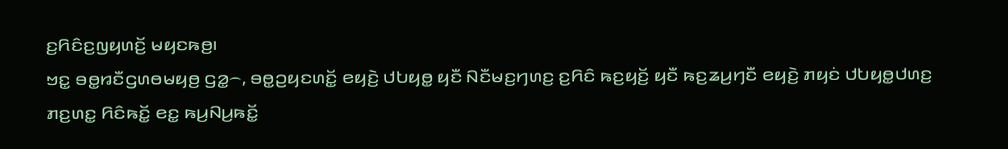ꤢ꤬ꤖꤢꤨꤢ꤬ꤜꤟꤛꤢꤩ꤬ ꤗꤟꤢꤒꤥ꤬꤯
ꤠꤢ꤭ ꤋꤥ꤭ꤙꤢꤪꤞꤛꤥꤗꤟꤥ꤬ ꤞꤤ꤭꤮, ꤋꤥ꤭ꤑꤟꤢꤛꤢꤩ꤭ ꤕꤟꤢꤧ꤬ ꤓꤝꤟꤥ꤭ ꤟꤢꤪ ꤡꤢꤪꤗꤢ꤬ꤚꤛꤢ꤬ ꤢ꤬ꤖꤢꤨ ꤒꤢ꤬ꤟꤢꤩ꤬ ꤟꤢꤪ ꤒꤢ꤬ꤘꤣ꤬ꤚꤢꤪ ꤕꤟꤢꤧ꤬ ꤊꤟꤢꤦ ꤓꤝꤟꤥ꤭ꤓꤛꤢ꤬ ꤊꤢ꤬ꤛꤢ꤭ ꤖꤢꤨꤒꤢꤩ꤭ ꤕꤢ꤭ ꤒꤣ꤬ꤡꤣ꤬ꤒꤢꤩ꤭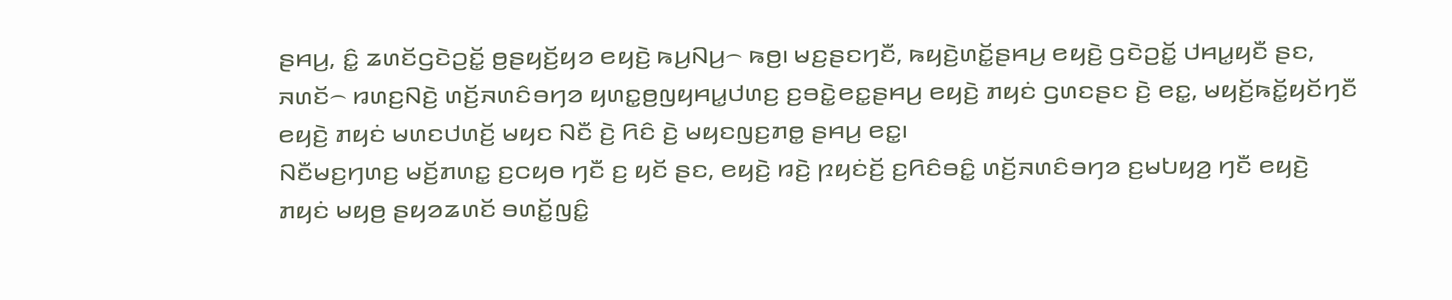ꤔꤌꤣ꤬, ꤢꤨ꤭ ꤘꤛꤢꤩꤞꤢꤧꤑꤢꤩ꤭ ꤥ꤬ꤔꤟꤢꤩ꤬ꤟꤤ ꤕꤟꤢꤧ꤬ ꤒꤣ꤬ꤡꤣ꤬꤮ ꤒꤥ꤬꤯ ꤗꤢ꤬ꤔꤢꤚꤢꤪ, ꤒꤟꤢꤧ꤬ꤛꤢꤩ꤭ꤔꤌꤣ꤬ ꤕꤟꤢꤧ꤬ ꤞꤢꤧꤑꤢꤩ꤭ ꤓꤌꤣ꤭ꤟꤢꤪ ꤔꤢ, ꤏꤛꤢꤩ꤮ ꤙꤛꤢ꤬ꤡꤢꤧ꤬ ꤛꤢꤩ꤬ꤏꤛꤢꤨꤋꤚꤤ ꤟꤛꤢ꤭ꤥ꤬ꤜꤟꤌꤣ꤭ꤓꤛꤢ꤬ ꤢ꤬ꤋꤢꤧ꤭ꤕꤢ꤭ꤔꤌꤣ꤬ ꤕꤟꤢꤧ꤬ ꤊꤟꤢꤦ ꤞꤛꤢꤔꤢ ꤢꤧ꤬ ꤕꤢ꤭, ꤗꤟꤢꤩ꤬ꤒꤢꤩ꤭ꤟꤢꤩꤚꤢꤪ ꤕꤟꤢꤧ꤬ ꤊꤟꤢꤦ ꤗꤛꤢꤓꤛꤢꤩ꤬ ꤗꤟꤢ ꤡꤢꤪ ꤢꤧ꤬ ꤖꤢꤨ ꤢꤧ꤬ ꤗꤟꤢꤜꤢ꤬ꤊꤥ꤭ ꤔꤌꤣ꤬ ꤕꤢ꤭꤯
ꤡꤢꤪꤗꤢ꤬ꤚꤛꤢ꤬ ꤗꤢꤩ꤬ꤊꤛꤢ꤭ ꤢ꤬ꤍꤟꤥ ꤚꤢꤪ ꤢ꤬ ꤟꤢꤩ ꤔꤢ, ꤕꤟꤢꤧ꤬ ꤙꤢꤧ꤬ ꤐꤟꤢꤦꤢꤩ꤬ ꤢ꤬ꤖꤢꤨꤋꤢꤨ꤭ ꤛꤢꤩ꤬ꤏꤛꤢꤨꤋꤚꤤ ꤢ꤬ꤗꤝꤟꤤ꤬ ꤚꤢꤪ ꤕꤟꤢꤧ꤬ ꤊꤟꤢꤦ ꤗꤟꤥ꤬ ꤔꤟꤤꤘꤛꤢꤩ ꤋꤛꤢꤩ꤭ꤜꤢꤨ꤭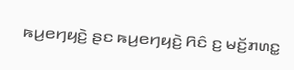ꤒꤣ꤬ꤕꤚꤟꤢꤧ꤬ ꤔꤢ ꤒꤣ꤬ꤕꤚꤟꤢꤧ꤬ ꤖꤢꤨ ꤢ꤬ ꤗꤢꤩ꤬ꤊꤛꤢ꤭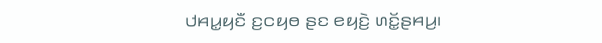ꤓꤌꤣ꤭ꤟꤢꤪ ꤢ꤬ꤍꤟꤥ ꤔꤢ ꤕꤟꤢꤧ꤬ ꤛꤢꤩ꤭ꤔꤌꤣ꤬꤯